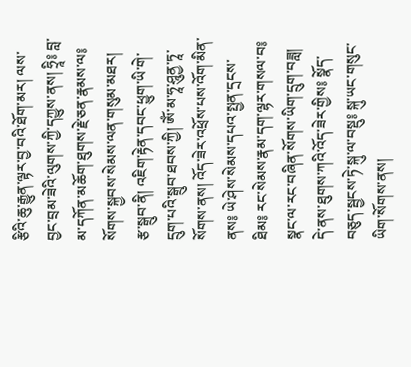རྩིའི་ཆུ་རྒྱུན་ལྟར་བྱ་བའི་ཐོག་མར། ལས་བྱང་བྲམ་ཟེའི་ལུགས་ཀྱི་དཀྱུས་ནས། ཧྲཱི༔ བླ་མ་དཀོན་མཆོག་ཐུགས་རྗེ་ཅན་རྣམས་ལ༔ སོགས་སྐྱབས་སེམས་ལན་གསུམ་མཐར། རྩ་སྒྲུབ་ནི། འཇིག་རྟེན་དབང་ཕྱུག་ཡི་གེ་དྲུག་པའི་སྒྲུབ་ཐབས་ཀྱི། ཨོཾ་མ་ཧཱ་ཤཱུནྱ་ཏཱ་སོགས་ནས། འོད་ཟེར་འཕྲོས་པས་འོག་མིན་ནས༔ ཡེ་ཤེས་སེམས་དཔའ་སྤྱན་དྲངས་ཐིམ༔ རང་སེམས་རྣམ་དག་ལྷར་གསལ་བ༔ སྣང་ལ་རང་བཞིན་སོགས་ཡིག་དྲུག་བཟླ། དེ་ནས་ཐུགས་ཀའི་འོད་ཟེར་གྱིས༔ སྣོད་བཅུད་སྦྱངས་ཏེ་སྐུ་ལ་བསྡུ༔ སྐུ་ཡང་གསུང་ཡིག་སོགས་ནས།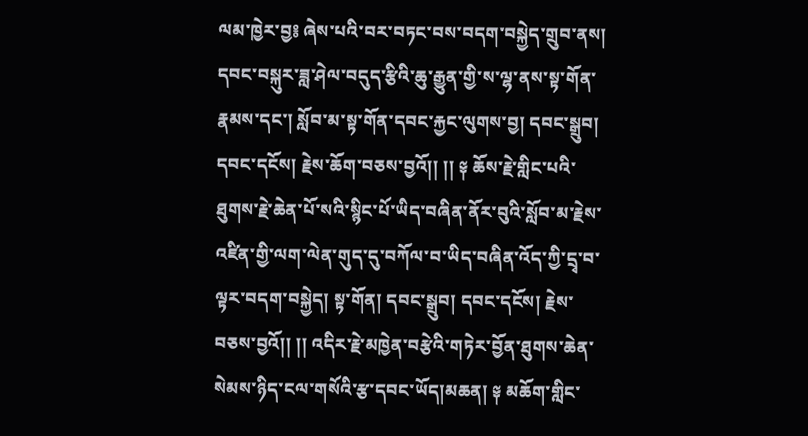ལམ་ཁྱེར་བྱ༔ ཞེས་པའི་བར་བཏང་བས་བདག་བསྐྱེད་གྲུབ་ནས། དབང་བསྐུར་ཟླ་ཤེལ་བདུད་རྩིའི་ཆུ་རྒྱུན་གྱི་ས་ལྷ་ནས་སྟ་གོན་རྣམས་དང་། སློབ་མ་སྟ་གོན་དབང་རྐྱང་ལུགས་བྱ། དབང་སྒྲུབ། དབང་དངོས། རྗེས་ཆོག་བཅས་བྱའོ།། །། ༈ ཆོས་རྗེ་གླིང་པའི་ཐུགས་རྗེ་ཆེན་པོ་སའི་སྙིང་པོ་ཡིད་བཞིན་ནོར་བུའི་སློབ་མ་རྗེས་འཛིན་གྱི་ལག་ལེན་གུད་དུ་བཀོལ་བ་ཡིད་བཞིན་འོད་ཀྱི་དྲྭ་བ་ལྟར་བདག་བསྐྱེད། སྟ་གོན། དབང་སྒྲུབ། དབང་དངོས། རྗེས་བཅས་བྱའོ།། །། འདིར་རྗེ་མཁྱེན་བརྩེའི་གཏེར་བྱོན་ཐུགས་ཆེན་སེམས་ཉིད་ངལ་གསོའི་རྩ་དབང་ཡོད།མཆན། ༈ མཆོག་གླིང་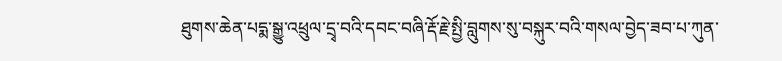ཐུགས་ཆེན་པདྨ་སྒྱུ་འཕྲུལ་དྲྭ་བའི་དབང་བཞི་རྡོ་རྗེ་སྤྱི་བླུགས་སུ་བསྐུར་བའི་གསལ་བྱེད་ཟབ་པ་ཀུན་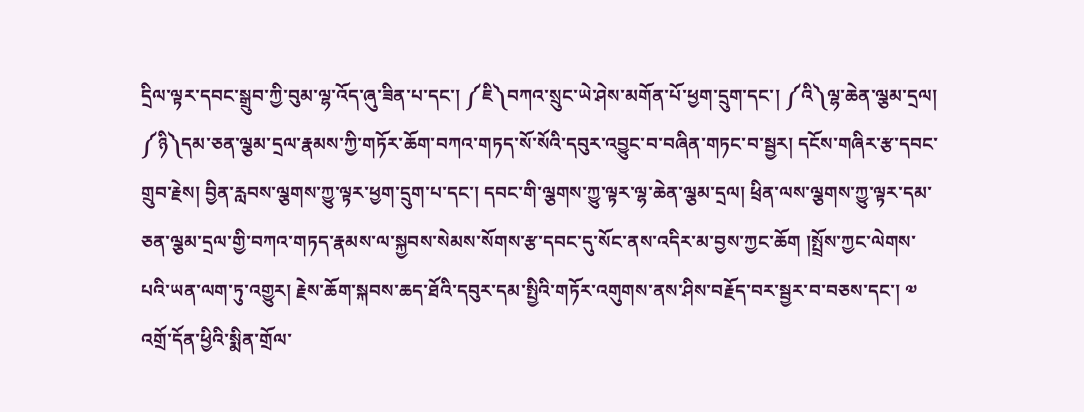དྲིལ་ལྟར་དབང་སྒྲུབ་ཀྱི་བུམ་ལྷ་འོད་ཞུ་ཟིན་པ་དང་། ༼ཇི༽བཀའ་སྲུང་ཡེ་ཤེས་མགོན་པོ་ཕྱག་དྲུག་དང་། ༼འི༽ལྷ་ཆེན་ལྕམ་དྲལ། ༼ཉི༽དམ་ཅན་ལྕམ་དྲལ་རྣམས་ཀྱི་གཏོར་ཆོག་བཀའ་གཏད་སོ་སོའི་དབུར་འབྱུང་བ་བཞིན་གཏང་བ་སྦྱར། དངོས་གཞིར་རྩ་དབང་གྲུབ་རྗེས། བྱིན་རླབས་ལྕགས་ཀྱུ་ལྟར་ཕྱག་དྲུག་པ་དང་། དབང་གི་ལྕགས་ཀྱུ་ལྟར་ལྷ་ཆེན་ལྕམ་དྲལ། ཕྲིན་ལས་ལྕགས་ཀྱུ་ལྟར་དམ་ཅན་ལྕམ་དྲལ་གྱི་བཀའ་གཏད་རྣམས་ལ་སྐྱབས་སེམས་སོགས་རྩ་དབང་དུ་སོང་ནས་འདིར་མ་བྱས་ཀྱང་ཆོག །སྤྲོས་ཀྱང་ལེགས་པའི་ཡན་ལག་ཏུ་འགྱུར། རྗེས་ཆོག་སྐབས་ཆད་ཐོའི་དབུར་དམ་སྤྱིའི་གཏོར་འགུགས་ནས་ཤིས་བརྗོད་བར་སྦྱར་བ་བཅས་དང་། ༧ འགྲོ་དོན་ཕྱིའི་སྨིན་གྲོལ་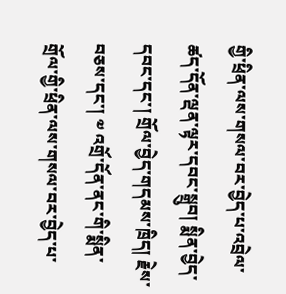གྱི་ཕྲིན་ལས་གསལ་བར་བྱེད་པ་འབྲེལ་ཚད་དོན་ལྡན་ལྟར་དབང་སྒྲུབ། སྨིན་བྱེད་དབང་དང་། གྲོལ་བྱེད་གདམས་ཁྲིད། རྗེས་བཅས་དང་། ༧ འགྲོ་དོན་ནང་གི་སྨིན་གྲོལ་གྱི་ཕྲིན་ལས་གསལ་བར་བྱེད་པ་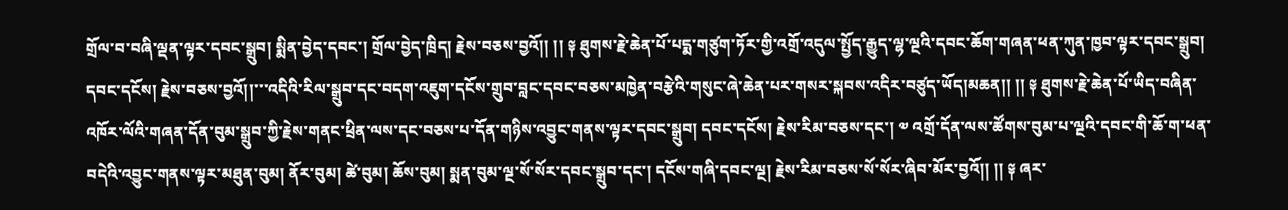གྲོལ་བ་བཞི་ལྡན་ལྟར་དབང་སྒྲུབ། སྨིན་བྱེད་དབང་། གྲོལ་བྱེད་ཁྲིད། རྗེས་བཅས་བྱའོ།། །། ༈ ཐུགས་རྗེ་ཆེན་པོ་པདྨ་གཙུག་ཏོར་གྱི་འགྲོ་འདུལ་སྤྱོད་རྒྱུད་ལྷ་ལྔའི་དབང་ཆོག་གཞན་ཕན་ཀུན་ཁྱབ་ལྟར་དབང་སྒྲུབ། དབང་དངོས། རྗེས་བཅས་བྱའོ།།་་་འདིའི་རིལ་སྒྲུབ་དང་བདག་འཇུག་དངོས་གྲུབ་བླང་དབང་བཅས་མཁྱེན་བརྩེའི་གསུང་ཞེ་ཆེན་པར་གསར་སྐབས་འདིར་བཙུད་ཡོད།མཆན།། །། ༈ ཐུགས་རྗེ་ཆེན་པོ་ཡིད་བཞིན་འཁོར་ལོའི་གཞན་དོན་བུམ་སྒྲུབ་ཀྱི་རྗེས་གནང་ཕྲིན་ལས་དང་བཅས་པ་དོན་གཉིས་འབྱུང་གནས་ལྟར་དབང་སྒྲུབ། དབང་དངོས། རྗེས་རིམ་བཅས་དང་། ༧ འགྲོ་དོན་ལས་ཚོགས་བུམ་པ་ལྔའི་དབང་གི་ཆོ་ག་ཕན་བདེའི་འབྱུང་གནས་ལྟར་མཐུན་བུམ། ནོར་བུམ། ཚེ་བུམ། ཆོས་བུམ། སྨན་བུམ་ལྔ་སོ་སོར་དབང་སྒྲུབ་དང་། དངོས་གཞི་དབང་ལྔ། རྗེས་རིམ་བཅས་སོ་སོར་ཞིབ་མོར་བྱའོ།། །། ༈ ཞར་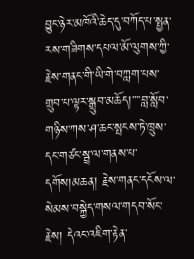བྱུང་ཉེར་མཁོའི་ཆེད་དུ་བཀོད་པ་སྤྱན་རས་གཟིགས་དཔལ་མོ་ལུགས་ཀྱི་རྗེས་གནང་གི་ཡི་གེ་བཀླག་པས་གྲུབ་པ་ལྟར་སྒྲུབ་མཆོད།་་་་བླ་སློབ་གཉིས་ཀས་ཤ་ཆང་སྤངས་ཏེ་ཁྲུས་དང་གཙང་སྦྲ་ལ་གནས་པ་དགོས།མཆན། རྗེས་གནང་དངོས་ལ་སེམས་བསྐྱེད་གསལ་གདབ་སོང་རྗེས། དེའང་འཇིག་རྟེན་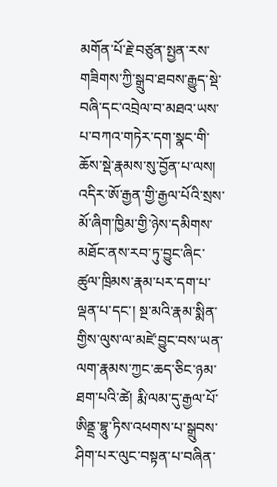མགོན་པོ་རྗེ་བཙུན་སྤྱན་རས་གཟིགས་ཀྱི་སྒྲུབ་ཐབས་རྒྱུད་སྡེ་བཞི་དང་འབྲེལ་བ་མཐའ་ཡས་པ་བཀའ་གཏེར་དག་སྣང་གི་ཆོས་སྡེ་རྣམས་སུ་བྱོན་པ་ལས། འདིར་ཨོ་རྒྱན་གྱི་རྒྱལ་པོའི་སྲས་མོ་ཞིག་ཁྱིམ་གྱི་ཉེས་དམིགས་མཐོང་ནས་རབ་ཏུ་བྱུང་ཞིང་ཚུལ་ཁྲིམས་རྣམ་པར་དག་པ་ལྡན་པ་དང་། སྔ་མའི་རྣམ་སྨིན་གྱིས་ལུས་ལ་མཛེ་བྱུང་བས་ཡན་ལག་རྣམས་ཀྱང་ཆད་ཅིང་ཉམ་ཐག་པའི་ཚེ། རྨི་ལམ་དུ་རྒྱལ་པོ་ཨིནྡྲ་བྷཱུ་ཏིས་འཕགས་པ་སྒྲུབས་ཤིག་པར་ལུང་བསྟན་པ་བཞིན་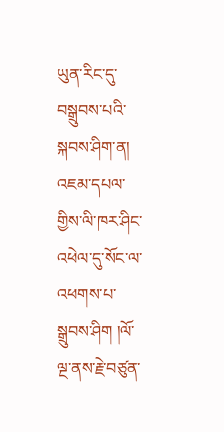ཡུན་རིང་དུ་བསྒྲུབས་པའི་སྐབས་ཤིག་ན། འཇམ་དཔལ་གྱིས་ལི་ཁར་ཤིང་འཕེལ་དུ་སོང་ལ་འཕགས་པ་སྒྲུབས་ཤིག །ལོ་ལྔ་ནས་རྗེ་བཙུན་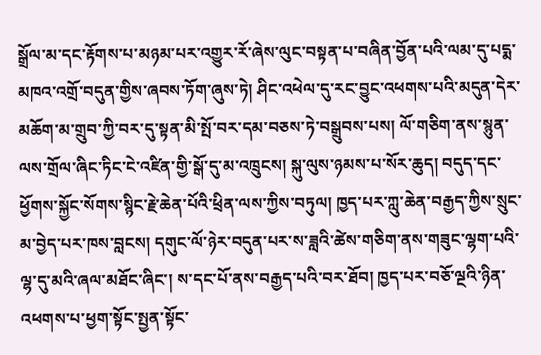སྒྲོལ་མ་དང་རྟོགས་པ་མཉམ་པར་འགྱུར་རོ་ཞེས་ལུང་བསྟན་པ་བཞིན་བྱོན་པའི་ལམ་དུ་པདྨ་མཁའ་འགྲོ་བདུན་གྱིས་ཞབས་ཏོག་ཞུས་ཏེ། ཤིང་འཕེལ་དུ་རང་བྱུང་འཕགས་པའི་མདུན་དེར་མཆོག་མ་གྲུབ་ཀྱི་བར་དུ་སྟན་མི་སྤོ་བར་དམ་བཅས་ཏེ་བསྒྲུབས་པས། ལོ་གཅིག་ནས་སྙུན་ལས་གྲོལ་ཞིང་ཏིང་ངེ་འཛིན་གྱི་སྒོ་དུ་མ་འཁྲུངས། སྐུ་ལུས་ཉམས་པ་སོར་ཆུད། བདུད་དང་ཕྱོགས་སྐྱོང་སོགས་སྙིང་རྗེ་ཆེན་པོའི་ཕྲིན་ལས་ཀྱིས་བཏུལ། ཁྱད་པར་ཀླུ་ཆེན་བརྒྱད་ཀྱིས་སྲུང་མ་བྱེད་པར་ཁས་བླངས། དགུང་ལོ་ཉེར་བདུན་པར་ས་ཟླའི་ཚེས་གཅིག་ནས་གཟུང་ལྷག་པའི་ལྷ་དུ་མའི་ཞལ་མཐོང་ཞིང་། ས་དང་པོ་ནས་བརྒྱད་པའི་བར་ཐོབ། ཁྱད་པར་བཅོ་ལྔའི་ཉིན་འཕགས་པ་ཕྱག་སྟོང་སྤྱན་སྟོང་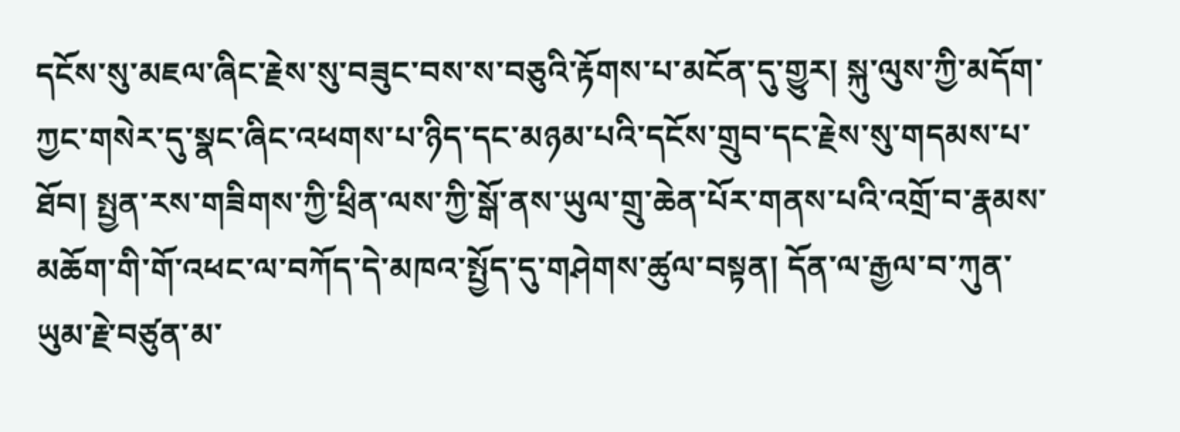དངོས་སུ་མཇལ་ཞིང་རྗེས་སུ་བཟུང་བས་ས་བཅུའི་རྟོགས་པ་མངོན་དུ་གྱུར། སྐུ་ལུས་ཀྱི་མདོག་ཀྱང་གསེར་དུ་སྣང་ཞིང་འཕགས་པ་ཉིད་དང་མཉམ་པའི་དངོས་གྲུབ་དང་རྗེས་སུ་གདམས་པ་ཐོབ། སྤྱན་རས་གཟིགས་ཀྱི་ཕྲིན་ལས་ཀྱི་སྒོ་ནས་ཡུལ་གྲུ་ཆེན་པོར་གནས་པའི་འགྲོ་བ་རྣམས་མཆོག་གི་གོ་འཕང་ལ་བཀོད་དེ་མཁའ་སྤྱོད་དུ་གཤེགས་ཚུལ་བསྟན། དོན་ལ་རྒྱལ་བ་ཀུན་ཡུམ་རྗེ་བཙུན་མ་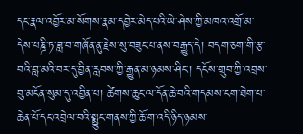དང་རྣལ་འབྱོར་མ་སོགས་རྣམ་དབྱེར་མེད་པའི་ཡེ་ཤེས་ཀྱི་མཁའ་འགྲོ་མ་དེས་པཎྜི་ཏ་ཟླ་བ་གཞོན་ནུ་རྗེས་སུ་བཟུང་པ་ནས་བརྒྱུད་དེ། བདག་ཅག་གི་རྩ་བའི་བླ་མའི་བར་དུ་བྱིན་རླབས་ཀྱི་རྒྱུན་མ་ཉམས་ཤིང་། དངོས་གྲུབ་ཀྱི་འབྲས་བུ་མངོན་སུམ་དུ་འབྱིན་པ། ཚེགས་ཆུང་ལ་དོན་ཆེ་བའི་གདམས་ངག་ཐེག་པ་ཆེན་པོ་དང་འབྲེལ་བའི་སྨྱུང་གནས་ཀྱི་ཆོ་ག་འདི་ཉིད་ཉམས་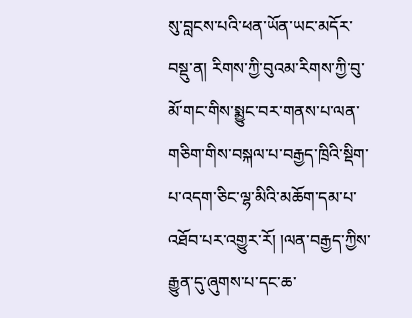སུ་བླངས་པའི་ཕན་ཡོན་ཡང་མདོར་བསྡུ་ན། རིགས་ཀྱི་བུའམ་རིགས་ཀྱི་བུ་མོ་གང་གིས་སྨྱུང་བར་གནས་པ་ལན་གཅིག་གིས་བསྐལ་པ་བརྒྱད་ཁྲིའི་སྡིག་པ་འདག་ཅིང་ལྷ་མིའི་མཆོག་དམ་པ་འཐོབ་པར་འགྱུར་རོ། །ལན་བརྒྱད་ཀྱིས་རྒྱུན་དུ་ཞུགས་པ་དང་ཆ་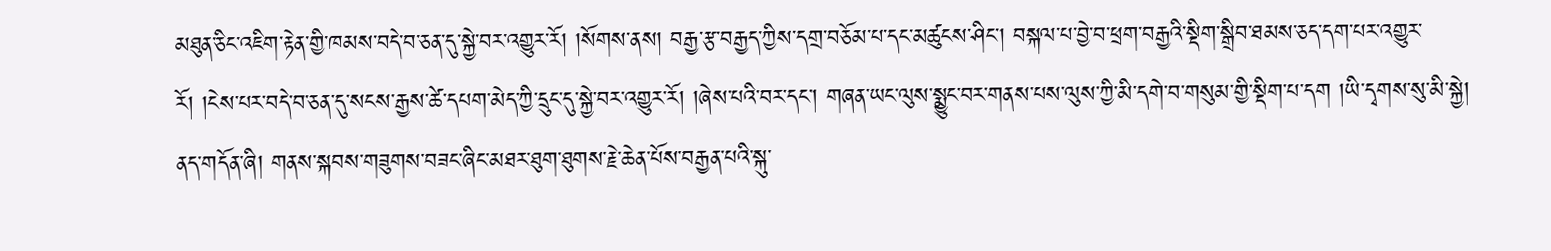མཐུན་ཅིང་འཇིག་རྟེན་གྱི་ཁམས་བདེ་བ་ཅན་དུ་སྐྱེ་བར་འགྱུར་རོ། །སོགས་ནས། བརྒྱ་རྩ་བརྒྱད་ཀྱིས་དགྲ་བཅོམ་པ་དང་མཚུངས་ཤིང་། བསྐལ་པ་བྱེ་བ་ཕྲག་བརྒྱའི་སྡིག་སྒྲིབ་ཐམས་ཅད་དག་པར་འགྱུར་རོ། །ངེས་པར་བདེ་བ་ཅན་དུ་སངས་རྒྱས་ཚེ་དཔག་མེད་ཀྱི་དྲུང་དུ་སྐྱེ་བར་འགྱུར་རོ། །ཞེས་པའི་བར་དང་། གཞན་ཡང་ལུས་སྨྱུང་བར་གནས་པས་ལུས་ཀྱི་མི་དགེ་བ་གསུམ་གྱི་སྡིག་པ་དག །ཡི་དྭགས་སུ་མི་སྐྱེ། ནད་གདོན་ཞི། གནས་སྐབས་གཟུགས་བཟང་ཞིང་མཐར་ཐུག་ཐུགས་རྗེ་ཆེན་པོས་བརྒྱན་པའི་སྐུ་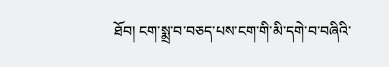ཐོབ། ངག་སྨྲ་བ་བཅད་པས་ངག་གི་མི་དགེ་བ་བཞིའི་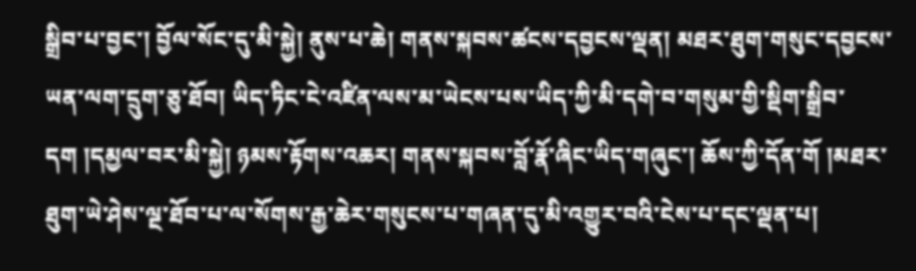སྒྲིབ་པ་བྱང་། བྱོལ་སོང་དུ་མི་སྐྱེ། ནུས་པ་ཆེ། གནས་སྐབས་ཚངས་དབྱངས་ལྡན། མཐར་ཐུག་གསུང་དབྱངས་ཡན་ལག་དྲུག་ཅུ་ཐོབ། ཡིད་ཏིང་ངེ་འཛིན་ལས་མ་ཡེངས་པས་ཡིད་ཀྱི་མི་དགེ་བ་གསུམ་གྱི་སྡིག་སྒྲིབ་དག །དམྱལ་བར་མི་སྐྱེ། ཉམས་རྟོགས་འཆར། གནས་སྐབས་བློ་རྣོ་ཞིང་ཡིད་གཞུང་། ཆོས་ཀྱི་དོན་གོ །མཐར་ཐུག་ཡེ་ཤེས་ལྔ་ཐོབ་པ་ལ་སོགས་རྒྱ་ཆེར་གསུངས་པ་གཞན་དུ་མི་འགྱུར་བའི་ངེས་པ་དང་ལྡན་པ།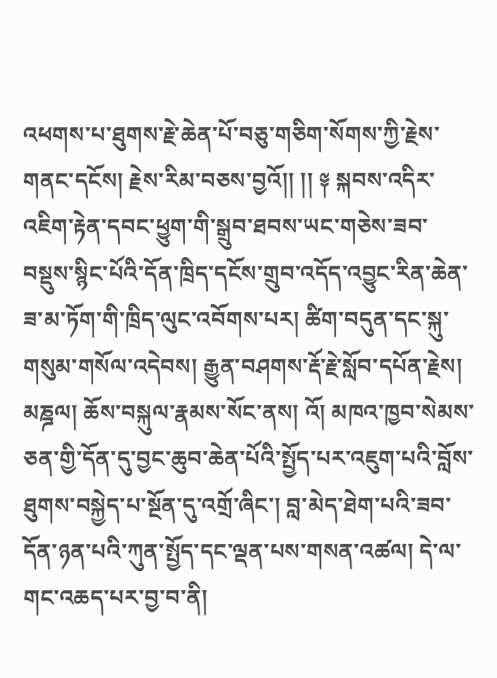འཕགས་པ་ཐུགས་རྗེ་ཆེན་པོ་བཅུ་གཅིག་སོགས་ཀྱི་རྗེས་གནང་དངོས། རྗེས་རིམ་བཅས་བྱའོ།། །། ༈ སྐབས་འདིར་འཇིག་རྟེན་དབང་ཕྱུག་གི་སྒྲུབ་ཐབས་ཡང་གཅེས་ཟབ་བསྡུས་སྙིང་པོའི་དོན་ཁྲིད་དངོས་གྲུབ་འདོད་འབྱུང་རིན་ཆེན་ཟ་མ་ཏོག་གི་ཁྲིད་ལུང་འབོགས་པར། ཚིག་བདུན་དང་སྐུ་གསུམ་གསོལ་འདེབས། རྒྱུན་བཤགས་རྡོ་རྗེ་སློབ་དཔོན་རྗེས། མཎྜལ། ཆོས་བསྐུལ་རྣམས་སོང་ནས། འོ། མཁའ་ཁྱབ་སེམས་ཅན་གྱི་དོན་དུ་བྱང་ཆུབ་ཆེན་པོའི་སྤྱོད་པར་འཇུག་པའི་བློས་ཐུགས་བསྐྱེད་པ་སྔོན་དུ་འགྲོ་ཞིང་། བླ་མེད་ཐེག་པའི་ཟབ་དོན་ཉན་པའི་ཀུན་སྤྱོད་དང་ལྡན་པས་གསན་འཚལ། དེ་ལ་གང་འཆད་པར་བྱ་བ་ནི།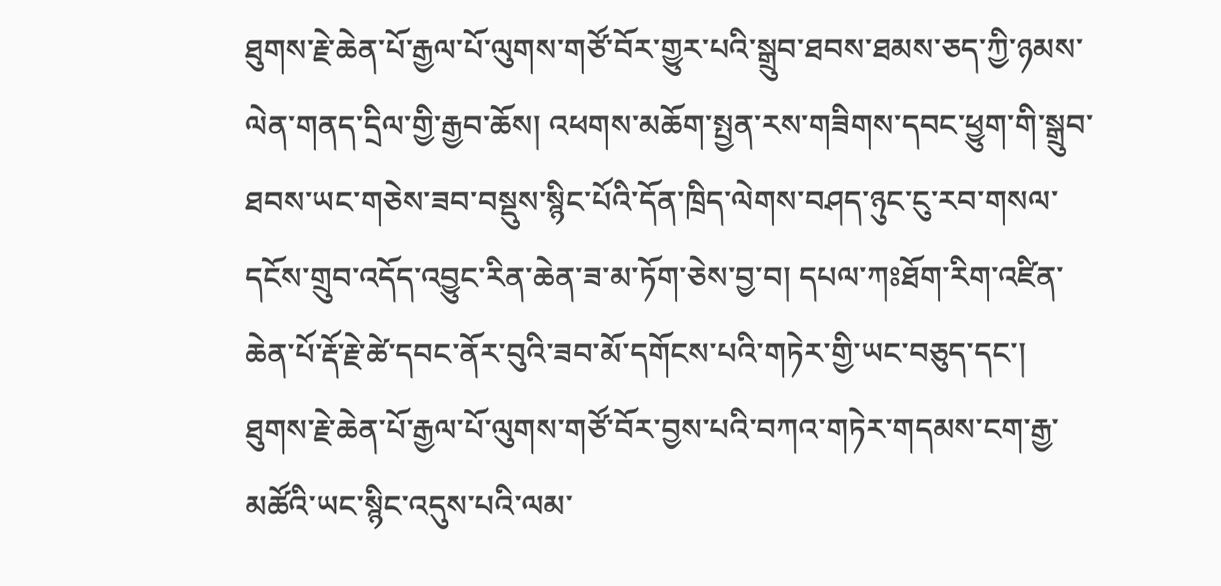ཐུགས་རྗེ་ཆེན་པོ་རྒྱལ་པོ་ལུགས་གཙོ་བོར་གྱུར་པའི་སྒྲུབ་ཐབས་ཐམས་ཅད་ཀྱི་ཉམས་ལེན་གནད་དྲིལ་གྱི་རྒྱབ་ཆོས། འཕགས་མཆོག་སྤྱན་རས་གཟིགས་དབང་ཕྱུག་གི་སྒྲུབ་ཐབས་ཡང་གཅེས་ཟབ་བསྡུས་སྙིང་པོའི་དོན་ཁྲིད་ལེགས་བཤད་ཉུང་ངུ་རབ་གསལ་དངོས་གྲུབ་འདོད་འབྱུང་རིན་ཆེན་ཟ་མ་ཏོག་ཅེས་བྱ་བ། དཔལ་ཀཿཐོག་རིག་འཛིན་ཆེན་པོ་རྡོ་རྗེ་ཚེ་དབང་ནོར་བུའི་ཟབ་མོ་དགོངས་པའི་གཏེར་གྱི་ཡང་བཅུད་དང་། ཐུགས་རྗེ་ཆེན་པོ་རྒྱལ་པོ་ལུགས་གཙོ་བོར་བྱས་པའི་བཀའ་གཏེར་གདམས་ངག་རྒྱ་མཚོའི་ཡང་སྙིང་འདུས་པའི་ལམ་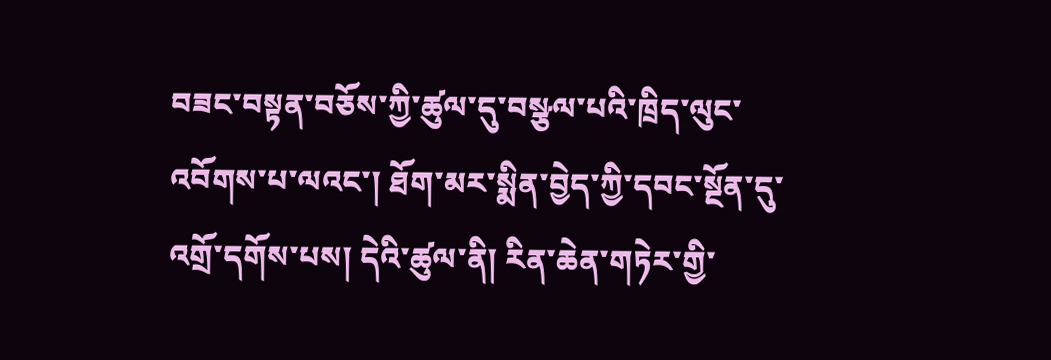བཟང་བསྟན་བཅོས་ཀྱི་ཚུལ་དུ་བསྩལ་པའི་ཁྲིད་ལུང་འབོགས་པ་ལའང་། ཐོག་མར་སྨིན་བྱེད་ཀྱི་དབང་སྔོན་དུ་འགྲོ་དགོས་པས། དེའི་ཚུལ་ནི། རིན་ཆེན་གཏེར་གྱི་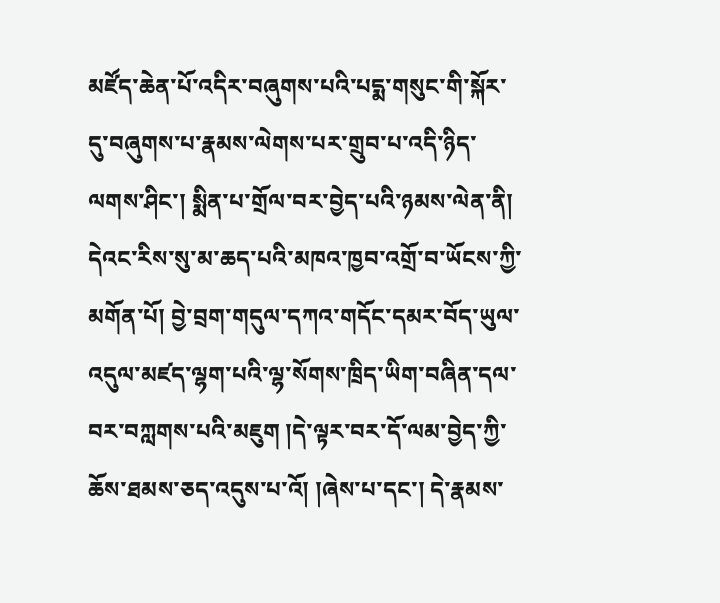མཛོད་ཆེན་པོ་འདིར་བཞུགས་པའི་པདྨ་གསུང་གི་སྐོར་དུ་བཞུགས་པ་རྣམས་ལེགས་པར་གྲུབ་པ་འདི་ཉིད་ལགས་ཤིང་། སྨིན་པ་གྲོལ་བར་བྱེད་པའི་ཉམས་ལེན་ནི། དེའང་རིས་སུ་མ་ཆད་པའི་མཁའ་ཁྱབ་འགྲོ་བ་ཡོངས་ཀྱི་མགོན་པོ། བྱེ་བྲག་གདུལ་དཀའ་གདོང་དམར་བོད་ཡུལ་འདུལ་མཛད་ལྷག་པའི་ལྷ་སོགས་ཁྲིད་ཡིག་བཞིན་དལ་བར་བཀླགས་པའི་མཇུག །དེ་ལྟར་བར་དོ་ལམ་བྱེད་ཀྱི་ཆོས་ཐམས་ཅད་འདུས་པ་འོ། །ཞེས་པ་དང་། དེ་རྣམས་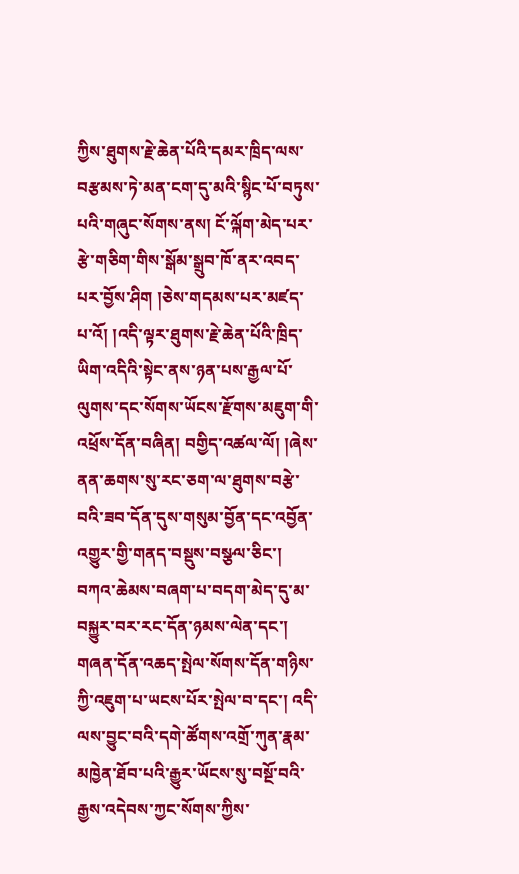ཀྱིས་ཐུགས་རྗེ་ཆེན་པོའི་དམར་ཁྲིད་ལས་བརྩམས་ཏེ་མན་ངག་དུ་མའི་སྙིང་པོ་བཏུས་པའི་གཞུང་སོགས་ནས། ངོ་ལྐོག་མེད་པར་རྩེ་གཅིག་གིས་སྒོམ་སྒྲུབ་ཁོ་ནར་འབད་པར་བྱོས་ཤིག །ཅེས་གདམས་པར་མཛད་པ་འོ། །འདི་ལྟར་ཐུགས་རྗེ་ཆེན་པོའི་ཁྲིད་ཡིག་འདིའི་སྟེང་ནས་ཉན་པས་རྒྱལ་པོ་ལུགས་དང་སོགས་ཡོངས་རྫོགས་མཇུག་གི་འཕྲོས་དོན་བཞིན། བགྱིད་འཚལ་ལོ། །ཞེས་ནན་ཆགས་སུ་རང་ཅག་ལ་ཐུགས་བརྩེ་བའི་ཟབ་དོན་དུས་གསུམ་བྱོན་དང་འབྱོན་འགྱུར་གྱི་གནད་བསྡུས་བསྩལ་ཅིང་། བཀའ་ཆེམས་བཞག་པ་བདག་མེད་དུ་མ་བསྐྱུར་བར་རང་དོན་ཉམས་ལེན་དང་། གཞན་དོན་འཆད་སྤེལ་སོགས་དོན་གཉིས་ཀྱི་འཇུག་པ་ཡངས་པོར་སྤེལ་བ་དང་། འདི་ལས་བྱུང་བའི་དགེ་ཚོགས་འགྲོ་ཀུན་རྣམ་མཁྱེན་ཐོབ་པའི་རྒྱུར་ཡོངས་སུ་བསྔོ་བའི་རྒྱས་འདེབས་ཀྱང་སོགས་ཀྱིས་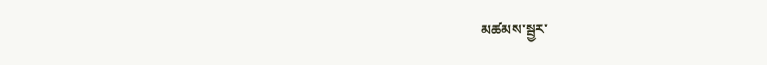མཚམས་སྦྱར་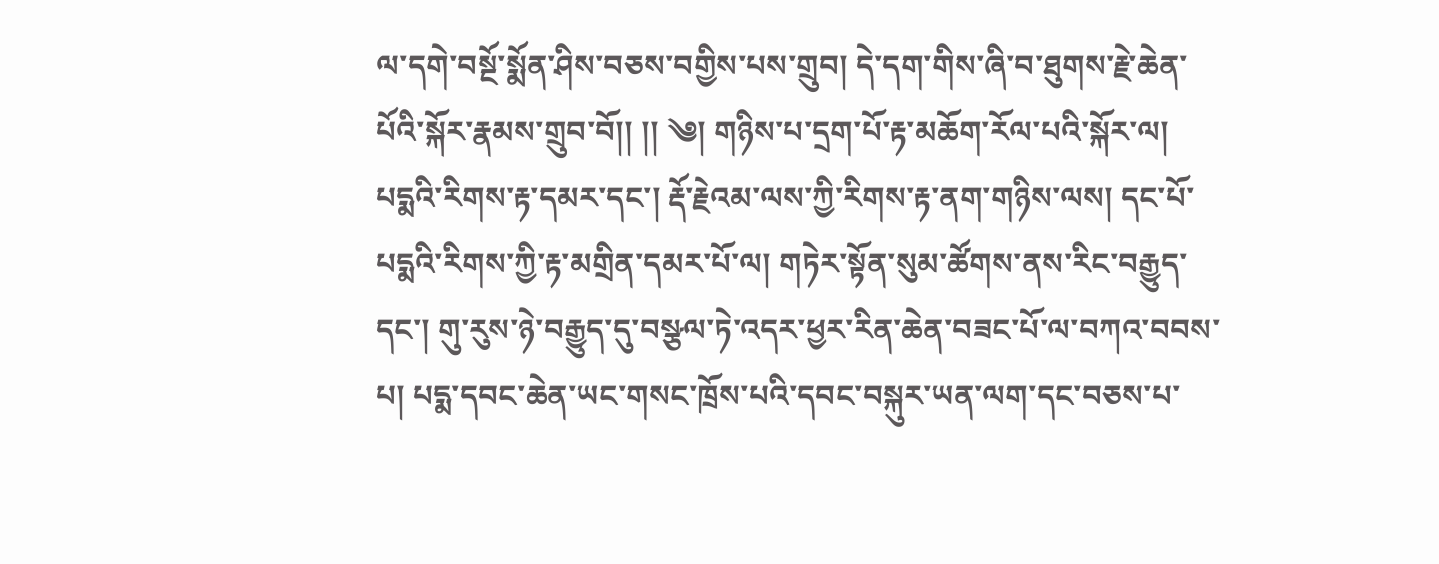ལ་དགེ་བསྔོ་སྨོན་ཤིས་བཅས་བགྱིས་པས་གྲུབ། དེ་དག་གིས་ཞི་བ་ཐུགས་རྗེ་ཆེན་པོའི་སྐོར་རྣམས་གྲུབ་བོ།། །། ༄། གཉིས་པ་དྲག་པོ་རྟ་མཆོག་རོལ་པའི་སྐོར་ལ། པདྨའི་རིགས་རྟ་དམར་དང་། རྡོ་རྗེའམ་ལས་ཀྱི་རིགས་རྟ་ནག་གཉིས་ལས། དང་པོ་པདྨའི་རིགས་ཀྱི་རྟ་མགྲིན་དམར་པོ་ལ། གཏེར་སྟོན་སུམ་ཚོགས་ནས་རིང་བརྒྱུད་དང་། གུ་རུས་ཉེ་བརྒྱུད་དུ་བསྩལ་ཏེ་འདར་ཕྱར་རིན་ཆེན་བཟང་པོ་ལ་བཀའ་བབས་པ། པདྨ་དབང་ཆེན་ཡང་གསང་ཁྲོས་པའི་དབང་བསྐུར་ཡན་ལག་དང་བཅས་པ་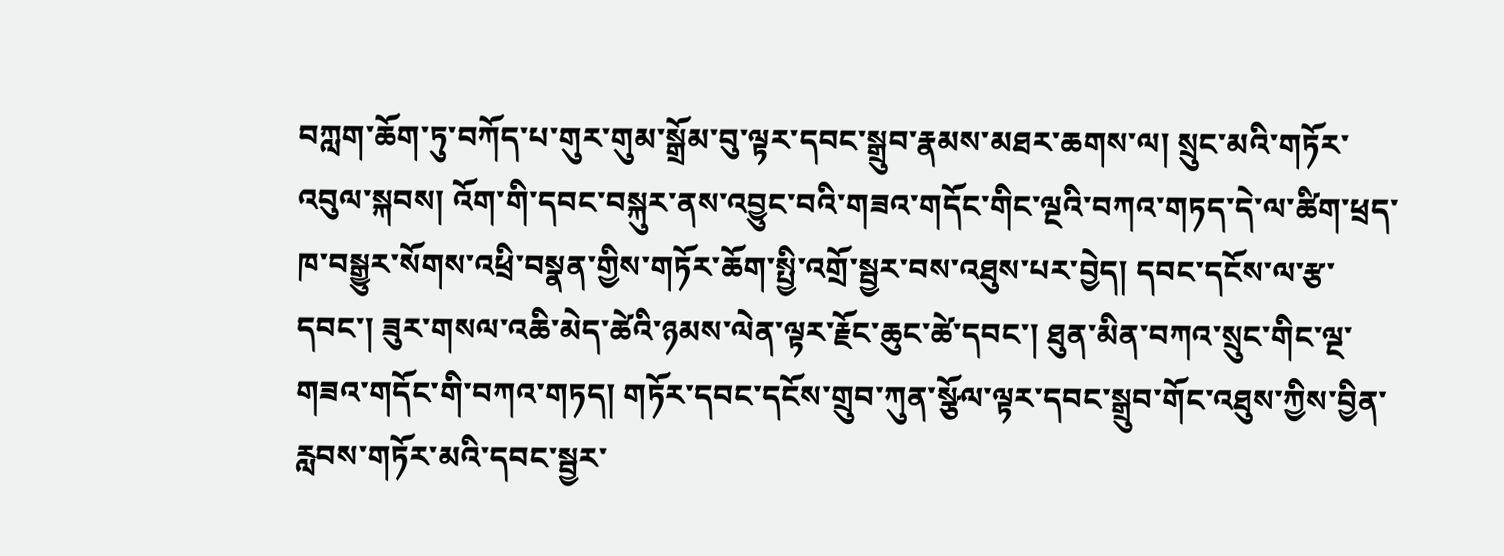བཀླག་ཆོག་ཏུ་བཀོད་པ་གུར་གུམ་སྒྲོམ་བུ་ལྟར་དབང་སྒྲུབ་རྣམས་མཐར་ཆགས་ལ། སྲུང་མའི་གཏོར་འབུལ་སྐབས། འོག་གི་དབང་བསྐུར་ནས་འབྱུང་བའི་གཟའ་གདོང་གིང་ལྔའི་བཀའ་གཏད་དེ་ལ་ཚིག་ཕྲད་ཁ་བསྒྱུར་སོགས་འཕྲི་བསྣན་གྱིས་གཏོར་ཆོག་སྤྱི་འགྲོ་སྦྱར་བས་འཐུས་པར་བྱེད། དབང་དངོས་ལ་རྩ་དབང་། ཟུར་གསལ་འཆི་མེད་ཚེའི་ཉམས་ལེན་ལྟར་རྗོང་ཆུང་ཚེ་དབང་། ཐུན་མིན་བཀའ་སྲུང་གིང་ལྔ་གཟའ་གདོང་གི་བཀའ་གཏད། གཏོར་དབང་དངོས་གྲུབ་ཀུན་སྩོལ་ལྟར་དབང་སྒྲུབ་གོང་འཐུས་ཀྱིས་བྱིན་རླབས་གཏོར་མའི་དབང་སྦྱར་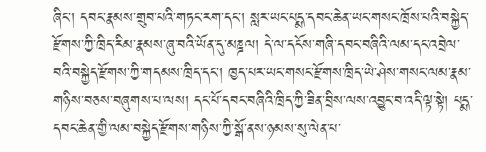ཞིང་། དབང་རྣམས་གྲུབ་པའི་གཏང་རག་དང་། སླར་ཡང་པདྨ་དབང་ཆེན་ཡང་གསང་ཁྲོས་པའི་བསྐྱེད་རྫོགས་ཀྱི་ཁྲིད་རིམ་རྣམས་ཞུ་བའི་ཡོན་དུ་མཎྜལ། དེ་ལ་དངོས་གཞི་དབང་བཞིའི་ལམ་དང་འབྲེལ་བའི་བསྐྱེད་རྫོགས་ཀྱི་གདམས་ཁྲིད་དང་། ཁྱད་པར་ཡང་གསང་རྫོགས་ཁྲིད་ཡེ་ཤེས་གསང་ལམ་རྣམ་གཉིས་བཅས་བཞུགས་པ་ལས། དང་པོ་དབང་བཞིའི་ཁྲིད་ཀྱི་ཟིན་བྲིས་ལས་འབྱུང་བ་འདི་ལྟ་སྟེ། པདྨ་དབང་ཆེན་གྱི་ལམ་བསྐྱེད་རྫོགས་གཉིས་ཀྱི་སྒོ་ནས་ཉམས་སུ་ལེན་པ་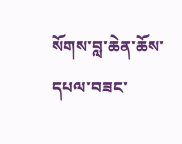སོགས་བླ་ཆེན་ཆོས་དཔལ་བཟང་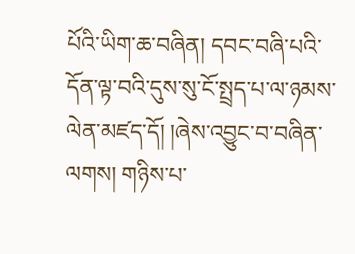པོའི་ཡིག་ཆ་བཞིན། དབང་བཞི་པའི་དོན་ལྟ་བའི་དུས་སུ་ངོ་སྤྲད་པ་ལ་ཉམས་ལེན་མཛད་དོ། །ཞེས་འབྱུང་བ་བཞིན་ལགས། གཉིས་པ་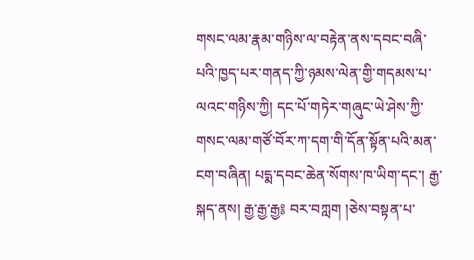གསང་ལམ་རྣམ་གཉིས་ལ་བརྟེན་ནས་དབང་བཞི་པའི་ཁྱད་པར་གནད་ཀྱི་ཉམས་ལེན་གྱི་གདམས་པ་ལའང་གཉིས་ཀྱི། དང་པོ་གཏེར་གཞུང་ཡེ་ཤེས་ཀྱི་གསང་ལམ་གཙོ་བོར་ཀ་དག་གི་དོན་སྟོན་པའི་མན་ངག་བཞིན། པདྨ་དབང་ཆེན་སོགས་ཁ་ཡིག་དང་། རྒྱ་སྐད་ནས། རྒྱ་རྒྱ་རྒྱ༔ བར་བཀླག །ཅེས་བསྟན་པ་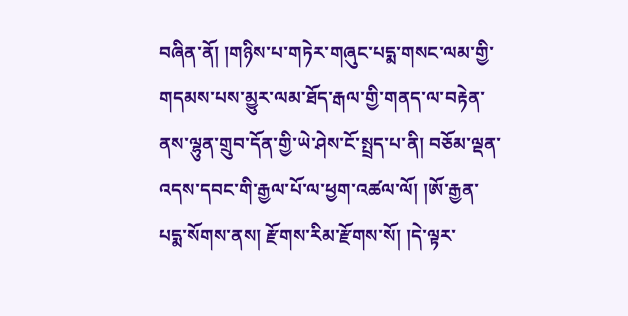བཞིན་ནོ། །གཉིས་པ་གཏེར་གཞུང་པདྨ་གསང་ལམ་གྱི་གདམས་པས་མྱུར་ལམ་ཐོད་རྒལ་གྱི་གནད་ལ་བརྟེན་ནས་ལྷུན་གྲུབ་དོན་གྱི་ཡེ་ཤེས་ངོ་སྤྲད་པ་ནི། བཅོམ་ལྡན་འདས་དབང་གི་རྒྱལ་པོ་ལ་ཕྱག་འཚལ་ལོ། །ཨོ་རྒྱན་པདྨ་སོགས་ནས། རྫོགས་རིམ་རྫོགས་སོ། །དེ་ལྟར་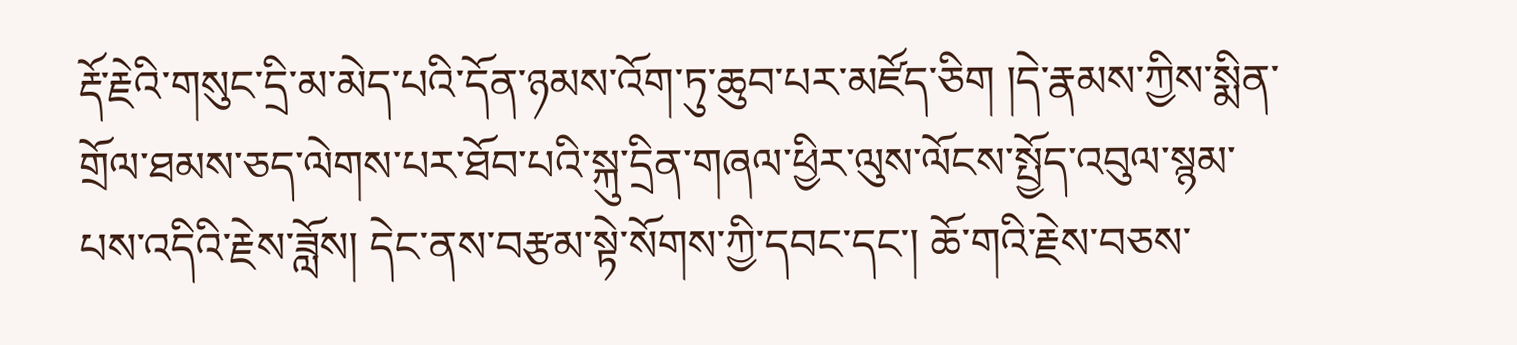རྡོ་རྗེའི་གསུང་དྲི་མ་མེད་པའི་དོན་ཉམས་འོག་ཏུ་ཆུབ་པར་མཛོད་ཅིག །དེ་རྣམས་ཀྱིས་སྨིན་གྲོལ་ཐམས་ཅད་ལེགས་པར་ཐོབ་པའི་སྐུ་དྲིན་གཞལ་ཕྱིར་ལུས་ལོངས་སྤྱོད་འབུལ་སྙམ་པས་འདིའི་རྗེས་ཟློས། དེང་ནས་བརྩམ་སྟེ་སོགས་ཀྱི་དབང་དང་། ཆོ་གའི་རྗེས་བཅས་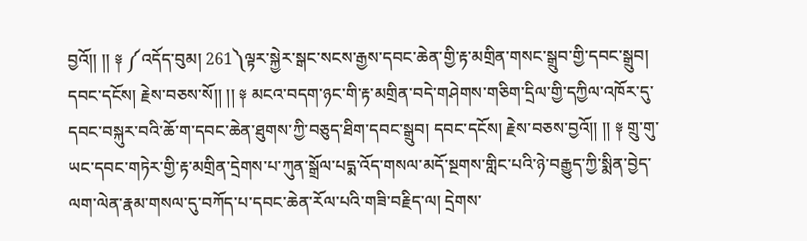བྱའོ།། །། ༈ ༼འདོད་བུམ། 261༽ལྟར་སྐྱེར་སྒང་སངས་རྒྱས་དབང་ཆེན་གྱི་རྟ་མགྲིན་གསང་སྒྲུབ་གྱི་དབང་སྒྲུབ། དབང་དངོས། རྗེས་བཅས་སོ།། །། ༈ མངའ་བདག་ཉང་གི་རྟ་མགྲིན་བདེ་གཤེགས་གཅིག་དྲིལ་གྱི་དཀྱིལ་འཁོར་དུ་དབང་བསྐུར་བའི་ཆོ་ག་དབང་ཆེན་ཐུགས་ཀྱི་བཅུད་ཐིག་དབང་སྒྲུབ། དབང་དངོས། རྗེས་བཅས་བྱའོ།། །། ༈ གྲུ་གུ་ཡང་དབང་གཏེར་གྱི་རྟ་མགྲིན་དྲེགས་པ་ཀུན་སྒྲོལ་པདྨ་འོད་གསལ་མདོ་སྔགས་གླིང་པའི་ཉེ་བརྒྱུད་ཀྱི་སྨིན་བྱེད་ལག་ལེན་རྣམ་གསལ་དུ་བཀོད་པ་དབང་ཆེན་རོལ་པའི་གཟི་བརྗིད་ལ། དྲེགས་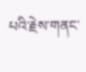པའི་རྗེས་གནང་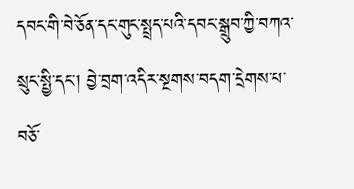དབང་གི་བེ་ཅོན་དང་གུང་སྤྲད་པའི་དབང་སྒྲུབ་ཀྱི་བཀའ་སྲུང་སྤྱི་དང་། བྱེ་བྲག་འདིར་སྔགས་བདག་དྲེགས་པ་བཅོ་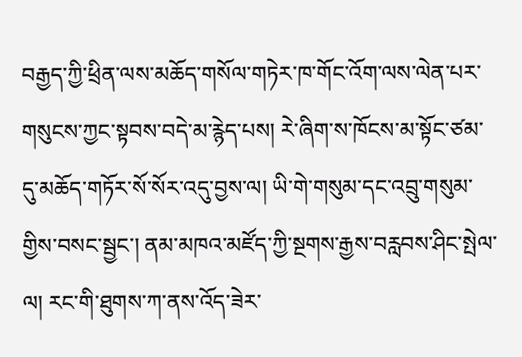བརྒྱད་ཀྱི་ཕྲིན་ལས་མཆོད་གསོལ་གཏེར་ཁ་གོང་འོག་ལས་ལེན་པར་གསུངས་ཀྱང་སྟབས་བདེ་མ་རྙེད་པས། རེ་ཞིག་ས་ཁོངས་མ་སྟོང་ཙམ་དུ་མཆོད་གཏོར་སོ་སོར་འདུ་བྱས་ལ། ཡི་གེ་གསུམ་དང་འབྲུ་གསུམ་གྱིས་བསང་སྦྱང་། ནམ་མཁའ་མཛོད་ཀྱི་སྔགས་རྒྱས་བརླབས་ཤིང་སྤེལ་ལ། རང་གི་ཐུགས་ཀ་ནས་འོད་ཟེར་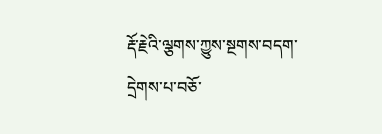རྡོ་རྗེའི་ལྕགས་ཀྱུས་སྔགས་བདག་དྲེགས་པ་བཅོ་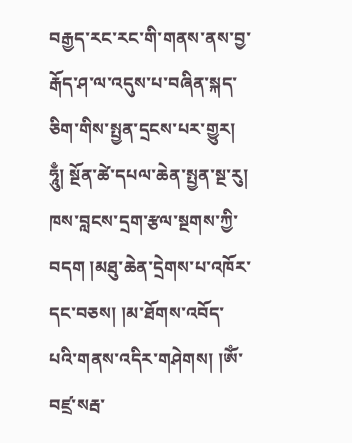བརྒྱད་རང་རང་གི་གནས་ནས་བྱ་རྒོད་ཤ་ལ་འདུས་པ་བཞིན་སྐད་ཅིག་གིས་སྤྱན་དྲངས་པར་གྱུར། ཧཱུྃ། སྔོན་ཚེ་དཔལ་ཆེན་སྤྱན་སྔ་རུ། ཁས་བླངས་དྲག་རྩལ་སྔགས་ཀྱི་བདག །མཐུ་ཆེན་དྲེགས་པ་འཁོར་དང་བཅས། །མ་ཐོགས་འབོད་པའི་གནས་འདིར་གཤེགས། །ཨོཾ་བཛྲ་སརྦ་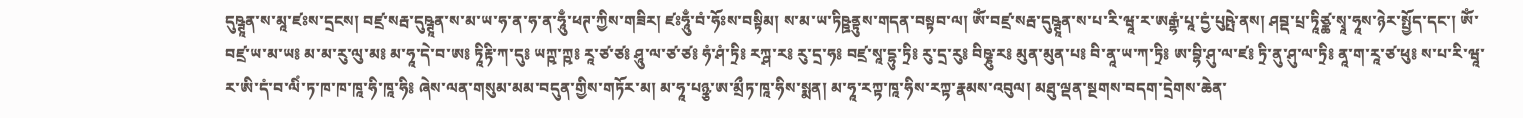དུཥྚཱན་ས་མཱ་ཛཿས་དྲངས། བཛྲ་སརྦ་དུཥྚཱན་ས་མ་ཡ་ཧ་ན་ཧ་ན་ཧཱུྃ་ཕཊ་ཀྱིས་གཟིར། ཛཿཧཱུྃ་བཾ་ཧོཿས་བསྟིམ། ས་མ་ཡ་ཏིཥྛནྟུས་གདན་བསྟབ་ལ། ཨོཾ་བཛྲ་སརྦ་དུཥྚཱན་ས་པ་རི་ཝཱ་ར་ཨརྒྷཾ་པཱ་དྱཾ་པུཥྤེ་ནས། ཤབྡ་པྲ་ཏཱིཙྪ་སྭཱ་ཧཱས་ཉེར་སྤྱོད་དང་། ཨོཾ་བཛྲ་ཡ་མ་ཡ༔ མ་མ་རུ་ལུ་མ༔ མ་ཧཱ་དེ་བ་ཨ༔ ཏཱིརྟི་ཀ་དུ༔ ཡཀྵ་ཀྵ༔ རཱ་ཙ་ཙ༔ ཤཱུ་ལ་ཙ་ཙ༔ ཧཾ་ཤཾ་ཏྲི༔ རཀྴ་ར༔ རུ་དྲ་ཧ༔ བཛྲ་སཱ་དྷུ་ཏྲི༔ རུ་དྲ་རུ༔ བིཥྞུ་ར༔ མུན་མུན་པ༔ བི་ནཱ་ཡ་ཀ་ཏྲི༔ ཨ་བྷི་ཤུ་ལ་ཛ༔ ཏྲི་ནུ་ཤུ་ལ་ཏྲི༔ ནཱ་ག་རཱ་ཙ་ཕུ༔ ས་པ་རི་ཝཱ་ར་ཨི་དཾ་བ་ལིཾ་ཏ་ཁ་ཁ་ཁཱ་ཧི་ཁཱ་ཧི༔ ཞེས་ལན་གསུམ་མམ་བདུན་གྱིས་གཏོར་མ། མ་ཧཱ་པཉྩ་ཨ་མྲྀཏ་ཁཱ་ཧིས་སྨན། མ་ཧཱ་རཀྟ་ཁཱ་ཧིས་རཀྟ་རྣམས་འབུལ། མཐུ་ལྡན་སྔགས་བདག་དྲེགས་ཆེན་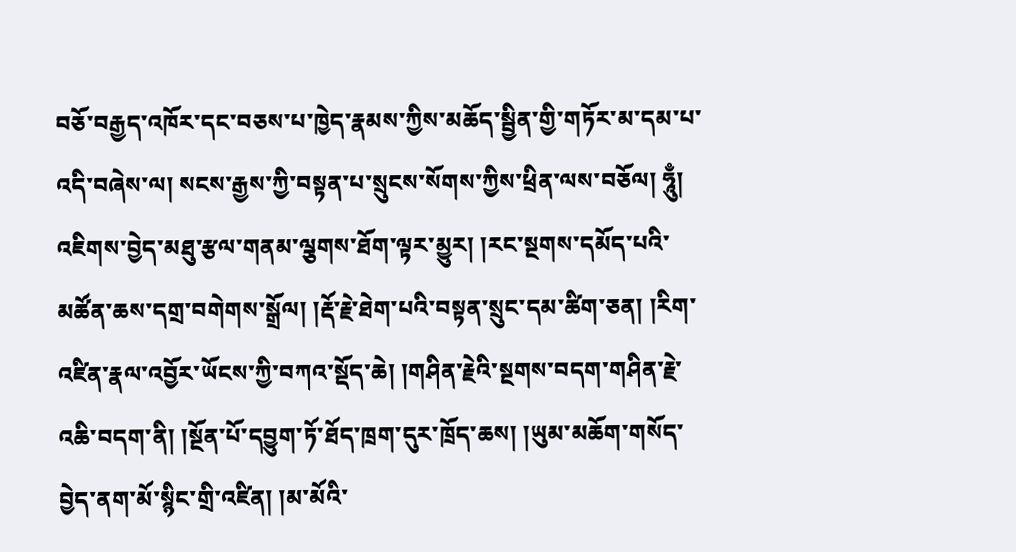བཅོ་བརྒྱད་འཁོར་དང་བཅས་པ་ཁྱེད་རྣམས་ཀྱིས་མཆོད་སྦྱིན་གྱི་གཏོར་མ་དམ་པ་འདི་བཞེས་ལ། སངས་རྒྱས་ཀྱི་བསྟན་པ་སྲུངས་སོགས་ཀྱིས་ཕྲིན་ལས་བཅོལ། ཧཱུྃ། འཇིགས་བྱེད་མཐུ་རྩལ་གནམ་ལྕགས་ཐོག་ལྟར་མྱུར། །རང་སྔགས་དམོད་པའི་མཚོན་ཆས་དགྲ་བགེགས་སྒྲོལ། །རྡོ་རྗེ་ཐེག་པའི་བསྟན་སྲུང་དམ་ཚིག་ཅན། །རིག་འཛིན་རྣལ་འབྱོར་ཡོངས་ཀྱི་བཀའ་སྡོད་ཆེ། །གཤིན་རྗེའི་སྔགས་བདག་གཤིན་རྗེ་འཆི་བདག་ནི། །སྔོན་པོ་དབྱུག་ཏོ་ཐོད་ཁྲག་དུར་ཁྲོད་ཆས། །ཡུམ་མཆོག་གསོད་བྱེད་ནག་མོ་སྙིང་གྲི་འཛིན། །མ་མོའི་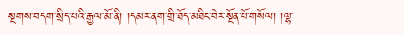སྔགས་བདག་སྲིད་པའི་རྒྱལ་མོ་ནི། །དམར་ནག་གྲི་ཐོད་མཐིང་བེར་སྔོན་པོ་གསོལ། །ལྷ་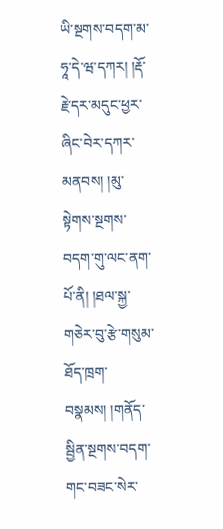ཡི་སྔགས་བདག་མ་ཧཱ་དེ་ཝ་དཀར། །རྡོ་རྗེ་དར་མདུང་ཕྱར་ཞིང་བེར་དཀར་མནབས། །མུ་སྟེགས་སྔགས་བདག་གུ་ལང་ནག་པོ་ནི། །ཐལ་སྐྱ་གཅེར་བུ་རྩེ་གསུམ་ཐོད་ཁྲག་བསྣམས། །གནོད་སྦྱིན་སྔགས་བདག་གང་བཟང་སེར་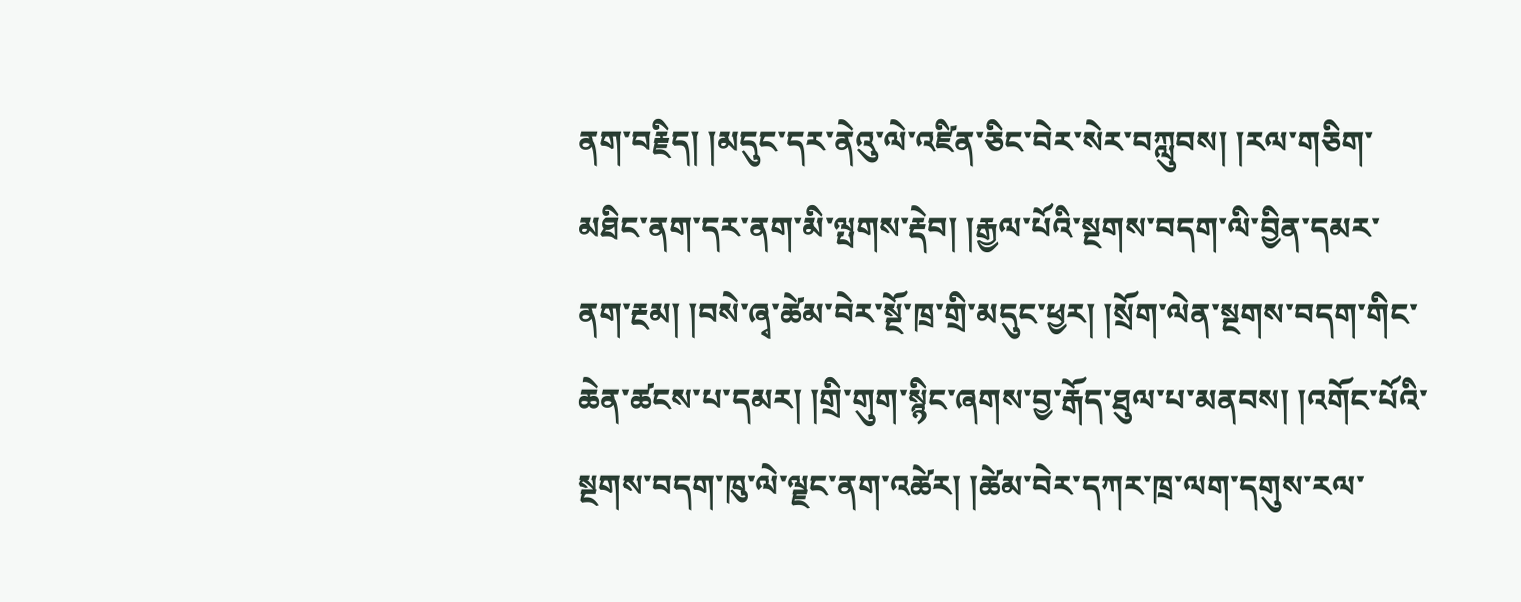ནག་བརྗིད། །མདུང་དར་ནེའུ་ལེ་འཛིན་ཅིང་བེར་སེར་བཀླུབས། །རལ་གཅིག་མཐིང་ནག་དར་ནག་མི་ལྤགས་རྡེབ། །རྒྱལ་པོའི་སྔགས་བདག་ལི་བྱིན་དམར་ནག་རྔམ། །བསེ་ཞྭ་ཚེམ་བེར་སྔོ་ཁྲ་གྲི་མདུང་ཕྱར། །སྲོག་ལེན་སྔགས་བདག་གིང་ཆེན་ཚངས་པ་དམར། །གྲི་གུག་སྙིང་ཞགས་བྱ་རྒོད་ཐུལ་པ་མནབས། །འགོང་པོའི་སྔགས་བདག་ཁུ་ལེ་ལྗང་ནག་འཚེར། །ཚེམ་བེར་དཀར་ཁྲ་ལག་དགུས་རལ་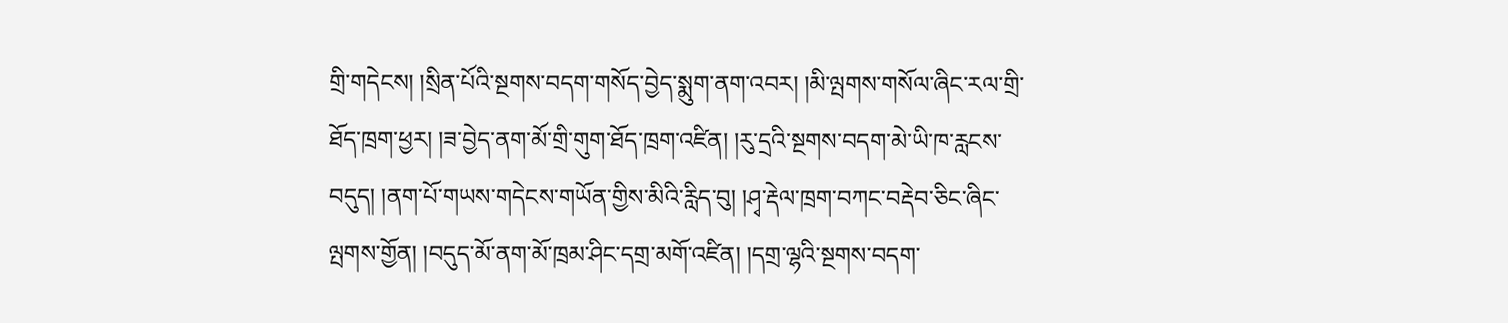གྲི་གདེངས། །སྲིན་པོའི་སྔགས་བདག་གསོད་བྱེད་སྨུག་ནག་འབར། །མི་ལྤགས་གསོལ་ཞིང་རལ་གྲི་ཐོད་ཁྲག་ཕྱར། །ཟ་བྱེད་ནག་མོ་གྲི་གུག་ཐོད་ཁྲག་འཛིན། །རུ་དྲའི་སྔགས་བདག་མེ་ཡི་ཁ་རླངས་བདུད། །ནག་པོ་གཡས་གདེངས་གཡོན་གྱིས་མིའི་རླིད་བུ། །ཤྭ་རྡེལ་ཁྲག་བཀང་བརྡེབ་ཅིང་ཞིང་ལྤགས་གྱོན། །བདུད་མོ་ནག་མོ་ཁྲམ་ཤིང་དགྲ་མགོ་འཛིན། །དགྲ་ལྷའི་སྔགས་བདག་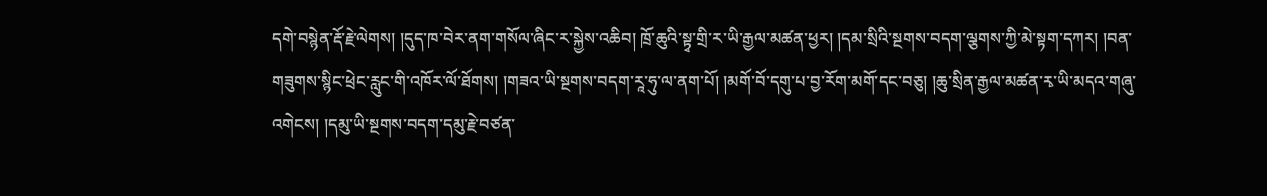དགེ་བསྙེན་རྡོ་རྗེ་ལེགས། །དུད་ཁ་བེར་ནག་གསོལ་ཞིང་ར་སྐྱེས་འཆིབ། ཁྲོ་ཆུའི་སྟྭ་གྲི་ར་ཡི་རྒྱལ་མཚན་ཕྱར། །དམ་སྲིའི་སྔགས་བདག་ལྕགས་ཀྱི་མེ་སྟག་དཀར། །བན་གཟུགས་སྙིང་ཕྲེང་རླུང་གི་འཁོར་ལོ་ཐོགས། །གཟའ་ཡི་སྔགས་བདག་རཱ་ཧུ་ལ་ནག་པོ། །མགོ་བོ་དགུ་པ་བྱ་རོག་མགོ་དང་བཅུ། །ཆུ་སྲིན་རྒྱལ་མཚན་རྭ་ཡི་མདའ་གཞུ་འགེངས། །དམུ་ཡི་སྔགས་བདག་དམུ་རྗེ་བཙན་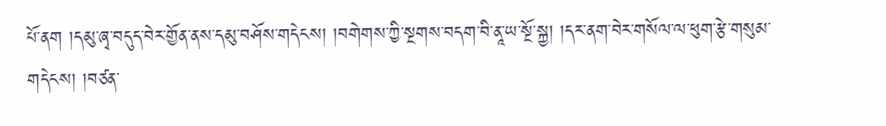པོ་ནག །དམུ་ཞྭ་བདུད་བེར་གྱོན་ནས་དམུ་བཤོས་གདེངས། །བགེགས་ཀྱི་སྔགས་བདག་བི་ནཱ་ཡ་སྔོ་སྐྱ། །དར་ནག་བེར་གསོལ་ལ་ཕུག་རྩེ་གསུམ་གདེངས། །བཙན་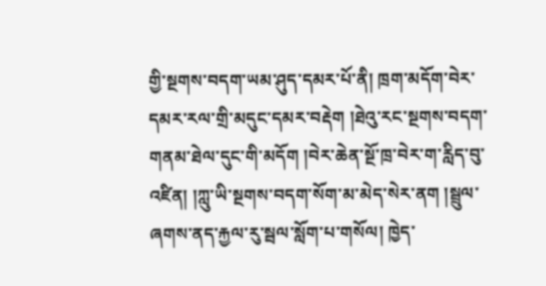གྱི་སྔགས་བདག་ཡམ་ཤུད་དམར་པོ་ནི། ཁྲག་མདོག་བེར་དམར་རལ་གྲི་མདུང་དམར་བརྡེག །ཐེའུ་རང་སྔགས་བདག་གནམ་ཐེལ་དུང་གི་མདོག །བེར་ཆེན་སྔོ་ཁྲ་བེར་ག་རླིད་བུ་འཛིན། །ཀླུ་ཡི་སྔགས་བདག་སོག་མ་མེད་སེར་ནག །སྦྲུལ་ཞགས་ནད་རྐྱལ་རུ་སྦལ་སློག་པ་གསོལ། ཁྱེད་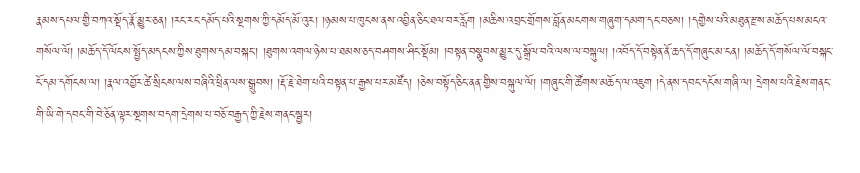རྣམས་དཔལ་གྱི་བཀའ་སྡོད་རྣོ་མྱུར་ཅན། །རང་རང་དམོད་པའི་སྔགས་ཀྱི་དམོད་མོ་འུར། །ཉམས་པ་ཁུངས་ནས་འབྱིན་ཅིང་ཐལ་བར་རློག །མཆིས་འབྲང་གྲོགས་བློན་མངགས་གཞུག་དམག་དང་བཅས། །དགྱེས་པའི་མཐུན་རྫས་མཆོད་པས་མངའ་གསོལ་ལོ། །མཆོད་དོ་ལོངས་སྤྱོད་མདངས་ཀྱིས་ཐུགས་དམ་བསྐང་། །ཐུགས་འགལ་ཉེས་པ་ཐམས་ཅད་བཤགས་ཤིང་སྡོམ། །བསྟན་བསྣུབས་མྱུར་དུ་སྒྲོལ་བའི་ལས་ལ་བསྐུལ། །འབོད་དོ་བསྟེན་ནོ་ཆད་དོ་གཞུང་མ་ངན། །མཆོད་དོ་གསོལ་ལོ་བསྐང་ངོ་དམ་དགོངས་ལ། །རྣལ་འབྱོར་ཚེ་སྲིངས་ལས་བཞིའི་ཕྲིན་ལས་སྒྲུབས། །རྡོ་རྗེ་ཐེག་པའི་བསྟན་པ་རྒྱས་པར་མཛོད། །ཅེས་བསྟོད་ཅིང་ནན་གྱིས་བསྐུལ་ལོ། །གཞུང་གི་ཚོགས་མཆོད་ལ་འཇུག །དེ་ནས་དབང་དངོས་གཞི་ལ། དྲེགས་པའི་རྗེས་གནང་གི་ཡི་གེ་དབང་གི་བེ་ཅོན་ལྟར་སྔགས་བདག་དྲེགས་པ་བཅོ་བརྒྱད་ཀྱི་རྗེས་གནང་སྦྱར།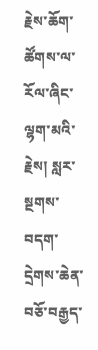རྗེས་ཆོག་ཚོགས་ལ་རོལ་ཞིང་ལྷག་མའི་རྗེས། སླར་སྔགས་བདག་དྲེགས་ཆེན་བཅོ་བརྒྱད་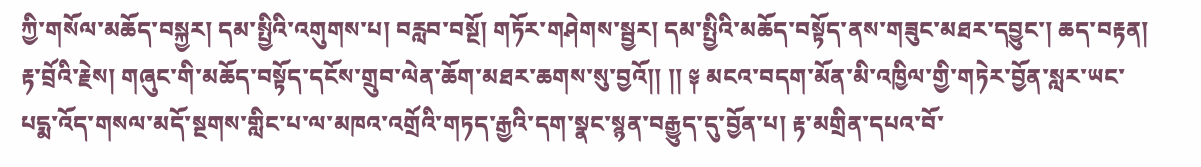ཀྱི་གསོལ་མཆོད་བསྐྱར། དམ་སྤྱིའི་འགུགས་པ། བརླབ་བསྔོ། གཏོར་གཤེགས་སྦྱར། དམ་སྤྱིའི་མཆོད་བསྟོད་ནས་གཟུང་མཐར་དབྱུང་། ཆད་བརྟན། རྟ་བྲོའི་རྗེས། གཞུང་གི་མཆོད་བསྟོད་དངོས་གྲུབ་ལེན་ཆོག་མཐར་ཆགས་སུ་བྱའོ།། །། ༈ མངའ་བདག་མོན་མི་འཁྱིལ་གྱི་གཏེར་བྱོན་སླར་ཡང་པདྨ་འོད་གསལ་མདོ་སྔགས་གླིང་པ་ལ་མཁའ་འགྲོའི་གཏད་རྒྱའི་དག་སྣང་སྙན་བརྒྱུད་དུ་བྱོན་པ། རྟ་མགྲིན་དཔའ་བོ་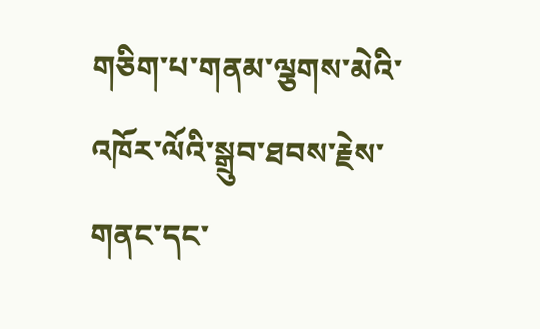གཅིག་པ་གནམ་ལྕགས་མེའི་འཁོར་ལོའི་སྒྲུབ་ཐབས་རྗེས་གནང་དང་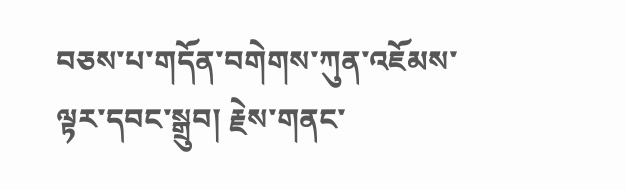བཅས་པ་གདོན་བགེགས་ཀུན་འཇོམས་ལྟར་དབང་སྒྲུབ། རྗེས་གནང་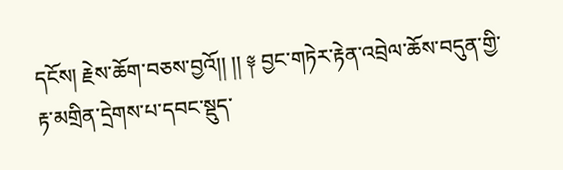དངོས། རྗེས་ཆོག་བཅས་བྱའོ།། །། ༈ བྱང་གཏེར་རྟེན་འབྲེལ་ཆོས་བདུན་གྱི་རྟ་མགྲིན་དྲེགས་པ་དབང་སྡུད་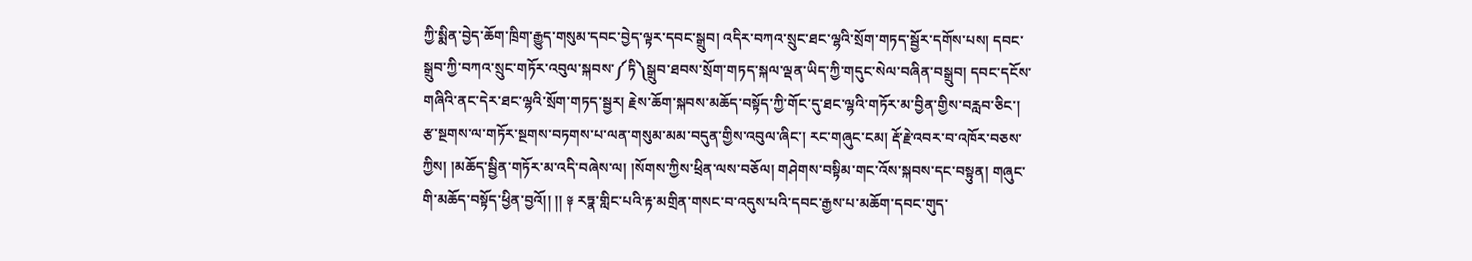ཀྱི་སྨིན་བྱེད་ཆོག་ཁྲིག་རྒྱུད་གསུམ་དབང་བྱེད་ལྟར་དབང་སྒྲུབ། འདིར་བཀའ་སྲུང་ཐང་ལྷའི་སྲོག་གཏད་སྦྱོར་དགོས་པས། དབང་སྒྲུབ་ཀྱི་བཀའ་སྲུང་གཏོར་འབུལ་སྐབས་༼ཏི༽སྒྲུབ་ཐབས་སྲོག་གཏད་སྐལ་ལྡན་ཡིད་ཀྱི་གདུང་སེལ་བཞིན་བསྒྲུབ། དབང་དངོས་གཞིའི་ནང་དེར་ཐང་ལྷའི་སྲོག་གཏད་སྦྱར། རྗེས་ཆོག་སྐབས་མཆོད་བསྟོད་ཀྱི་གོང་དུ་ཐང་ལྷའི་གཏོར་མ་བྱིན་གྱིས་བརླབ་ཅིང་། རྩ་སྔགས་ལ་གཏོར་སྔགས་བཏགས་པ་ལན་གསུམ་མམ་བདུན་གྱིས་འབུལ་ཞིང་། རང་གཞུང་ངམ། རྡོ་རྗེ་འབར་བ་འཁོར་བཅས་ཀྱིས། །མཆོད་སྦྱིན་གཏོར་མ་འདི་བཞེས་ལ། །སོགས་ཀྱིས་ཕྲིན་ལས་བཅོལ། གཤེགས་བསྟིམ་གང་འོས་སྐབས་དང་བསྟུན། གཞུང་གི་མཆོད་བསྟོད་ཕྱིན་བྱའོ།། །། ༈ རཏྣ་གླིང་པའི་རྟ་མགྲིན་གསང་བ་འདུས་པའི་དབང་རྒྱས་པ་མཆོག་དབང་གུད་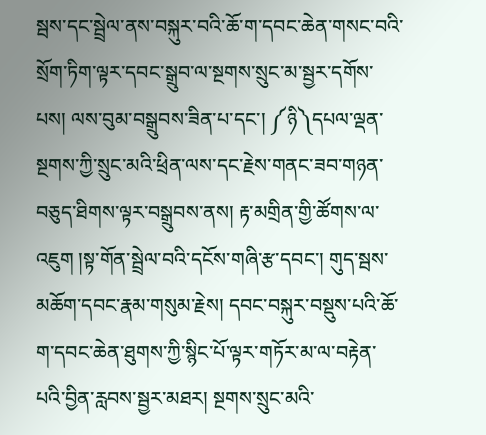སྦས་དང་སྦྲེལ་ནས་བསྐུར་བའི་ཆོ་ག་དབང་ཆེན་གསང་བའི་སྲོག་ཏིག་ལྟར་དབང་སྒྲུབ་ལ་སྔགས་སྲུང་མ་སྦྱར་དགོས་པས། ལས་བུམ་བསྒྲུབས་ཟིན་པ་དང་། ༼ཉི༽དཔལ་ལྡན་སྔགས་ཀྱི་སྲུང་མའི་ཕྲིན་ལས་དང་རྗེས་གནང་ཟབ་གཉན་བཅུད་ཐིགས་ལྟར་བསྒྲུབས་ནས། རྟ་མགྲིན་གྱི་ཚོགས་ལ་འཇུག །སྟ་གོན་སྦྲེལ་བའི་དངོས་གཞི་རྩ་དབང་། གུད་སྦས་མཆོག་དབང་རྣམ་གསུམ་རྗེས། དབང་བསྐུར་བསྡུས་པའི་ཆོ་ག་དབང་ཆེན་ཐུགས་ཀྱི་སྙིང་པོ་ལྟར་གཏོར་མ་ལ་བརྟེན་པའི་བྱིན་རླབས་སྦྱར་མཐར། སྔགས་སྲུང་མའི་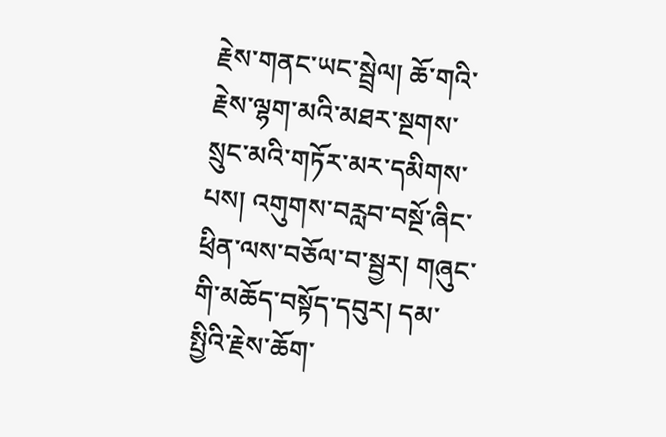རྗེས་གནང་ཡང་སྦྲེལ། ཆོ་གའི་རྗེས་ལྷག་མའི་མཐར་སྔགས་སྲུང་མའི་གཏོར་མར་དམིགས་པས། འགུགས་བརླབ་བསྔོ་ཞིང་ཕྲིན་ལས་བཅོལ་བ་སྦྱར། གཞུང་གི་མཆོད་བསྟོད་དབུར། དམ་སྤྱིའི་རྗེས་ཆོག་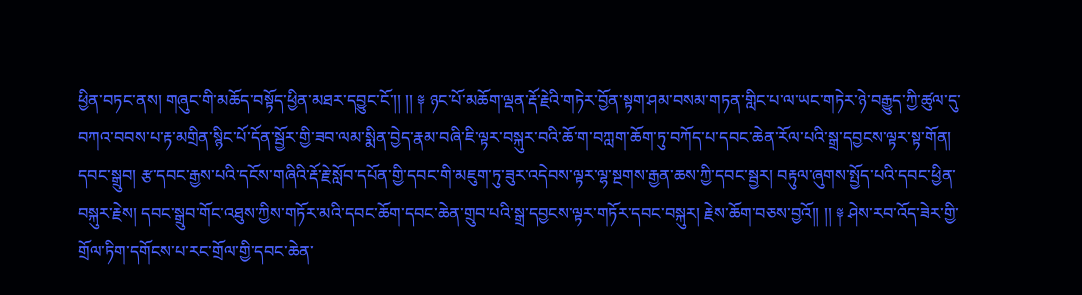ཕྱིན་བཏང་ནས། གཞུང་གི་མཆོད་བསྟོད་ཕྱིན་མཐར་དབྱུང་ངོ་།། །། ༈ ཉང་པོ་མཆོག་ལྡན་རྡོ་རྗེའི་གཏེར་བྱོན་སྟག་ཤམ་བསམ་གཏན་གླིང་པ་ལ་ཡང་གཏེར་ཉེ་བརྒྱུད་ཀྱི་ཚུལ་དུ་བཀའ་བབས་པ་རྟ་མགྲིན་སྙིང་པོ་དོན་སྦྱོར་གྱི་ཟབ་ལམ་སྨིན་བྱེད་རྣམ་བཞི་ཇི་ལྟར་བསྐུར་བའི་ཆོ་ག་བཀླག་ཆོག་ཏུ་བཀོད་པ་དབང་ཆེན་རོལ་པའི་སྒྲ་དབྱངས་ལྟར་སྟ་གོན། དབང་སྒྲུབ། རྩ་དབང་རྒྱས་པའི་དངོས་གཞིའི་རྡོ་རྗེ་སློབ་དཔོན་གྱི་དབང་གི་མཇུག་ཏུ་ཟུར་འདེབས་ལྟར་ལྷ་སྔགས་རྒྱན་ཆས་ཀྱི་དབང་སྦྱར། བརྟུལ་ཞུགས་སྤྱོད་པའི་དབང་ཕྱིན་བསྐུར་རྗེས། དབང་སྒྲུབ་གོང་འཐུས་ཀྱིས་གཏོར་མའི་དབང་ཆོག་དབང་ཆེན་གྲུབ་པའི་སྒྲ་དབྱངས་ལྟར་གཏོར་དབང་བསྐུར། རྗེས་ཆོག་བཅས་བྱའོ།། །། ༈ ཤེས་རབ་འོད་ཟེར་གྱི་གྲོལ་ཏིག་དགོངས་པ་རང་གྲོལ་གྱི་དབང་ཆེན་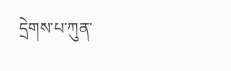དྲེགས་པ་ཀུན་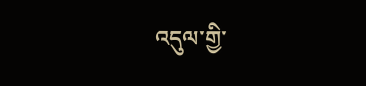འདུལ་གྱི་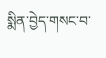སྨིན་བྱེད་གསང་བ་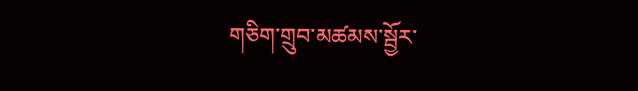གཅིག་གྲུབ་མཚམས་སྦྱོར་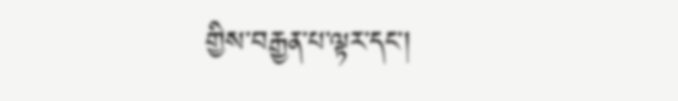གྱིས་བརྒྱན་པ་ལྟར་དང་།